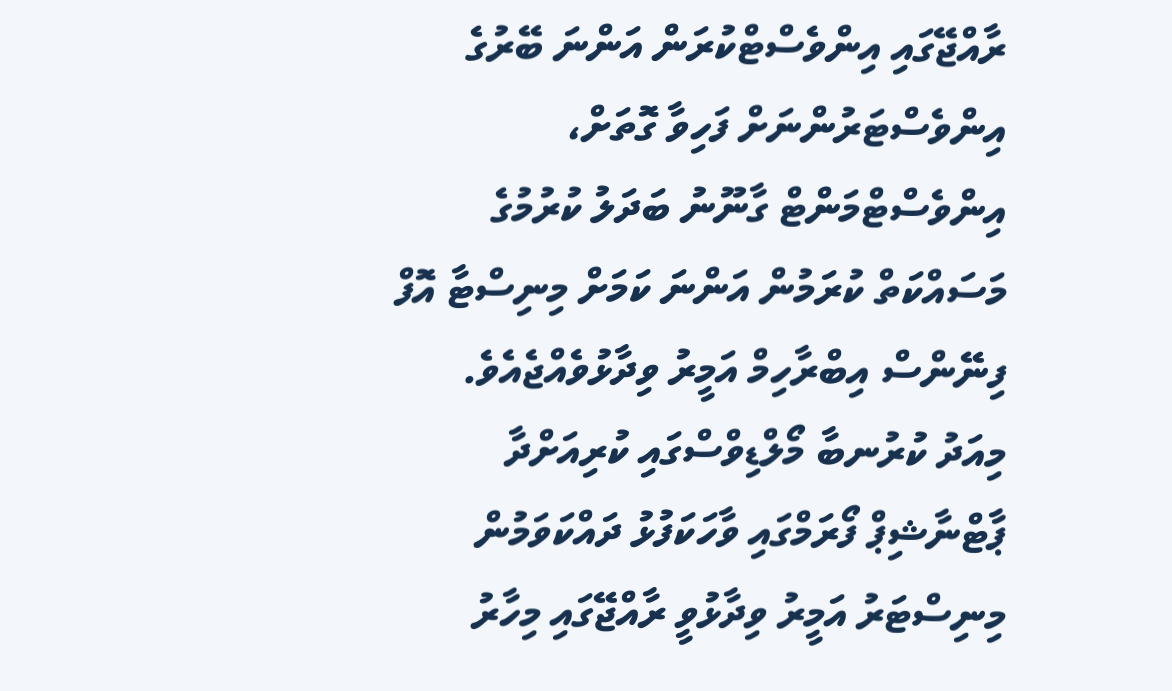ރާއްޖޭގައި އިންވެސްޓްކުރަން އަންނަ ބޭރުގެ އިންވެސްޓަރުންނަށް ފަހިވާ ގޮތަށް، އިންވެސްޓްމަންޓް ގާނޫނު ބަދަލު ކުރުމުގެ މަސައްކަތް ކުރަމުން އަންނަ ކަމަށް މިނިސްޓާ އޮފް ފިނޭންސް އިބްރާހިމް އަމީރު ވިދާޅުވެއްޖެއެވެ.
މިއަދު ކުރުނބާ މޯލްޑިވްސްގައި ކުރިއަށްދާ ޕާޓްނާޝިޕް ފޯރަމްގައި ވާހަކަފުޅު ދައްކަވަމުން މިނިސްޓަރު އަމީރު ވިދާޅުވީ ރާއްޖޭގައި މިހާރު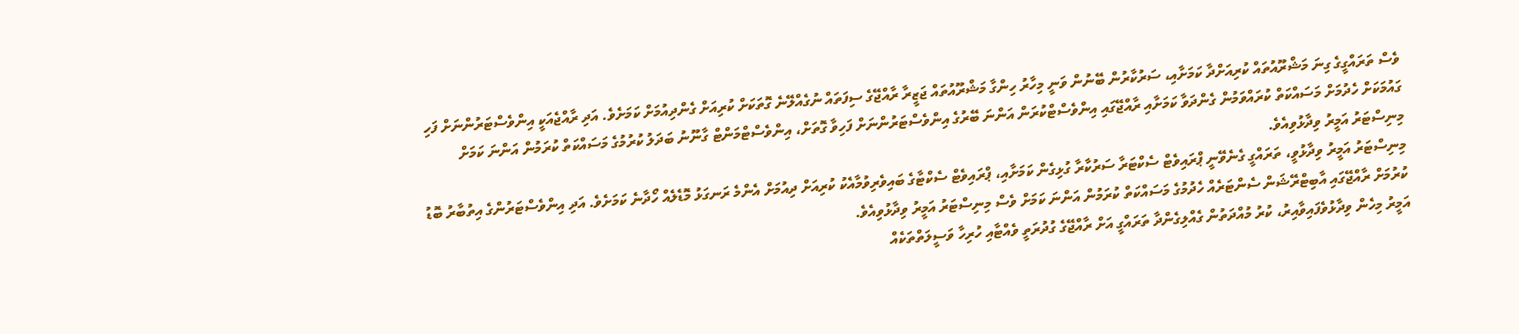ވެސް ތަރައްގީގެ ގިނަ މަޝްރޫއުތައް ކުރިއަށްދާ ކަމަށާއި، ސަރުކާރުން ބޭނުން ވަނީ މިހާރު ހިންގާ މަޝްރޫއުތައް ޖަޒީރާ ރާއްޖޭގެ ސިފަތައް ނުގެއްލޭނެ ގޮތަކަށް ކުރިއަށް ގެންދިއުމަށް ކަމަށެވެ. އަދި ރާއްޖެއަކީ އިންވެސްޓަރުންނަށް ފަހި ގައުމަކަށް ހެދުމަށް މަސައްކަތް ކުރައްވަމުން ގެންދަވާ ކަމަށާއި ރާއްޖޭގައި އިންވެސްޓްކުރަން އަންނަ ބޭރުގެ އިންވެސްޓަރުންނަށް ފަހިވާ ގޮތަށް، އިންވެސްޓްމަންޓް ގާނޫނު ބަދަލު ކުރުމުގެ މަސައްކަތް ކުރަމުން އަންނަ ކަމަށް މިނިސްޓަރު އަމީރު ވިދާޅުވިއެވެ.
މިނިސްޓަރު އަމީރު ވިދާޅުވީ، ތަރައްގީ ގެނެވޭނީ ޕްރައިވެޓް ސެކްޓަރާ ސަރުކާރާ ގުޅިގެން ކަމަށާއި، ޕްރައިވެޓް ސެކްޓާގެ ބައިވެރިވުމާއެކު ކުރިއަށް ދިއުމަށް އެންމެ ރަނގަޅު މޮޑެލެއް ހޯދާނެ ކަމަށެވެ. އަދި އިންވެސްޓަރުންގެ އިތުބާރު ބޮޑު ކުރުމަށް ރާއްޖޭގައި އާބިޓްރޭޝަން ސެންޓަރެއް ހެދުމުގެ މަސައްކަތް ކުރަމުން އަންނަ ކަމަށް ވެސް މިނިސްޓަރު އަމީރު ވިދާޅުވިއެވެ.
އަމީރު މިހެން ވިދާޅުވެފައިވާއިރު، ކުރު މުއްދަތުން ގެއްލިގެންދާ ތަރައްގީ އަށް ރާއްޖޭގެ ގުދުރަތީ ވެއްޓާއި ހުރިހާ ވަސީލަތްތަކެއް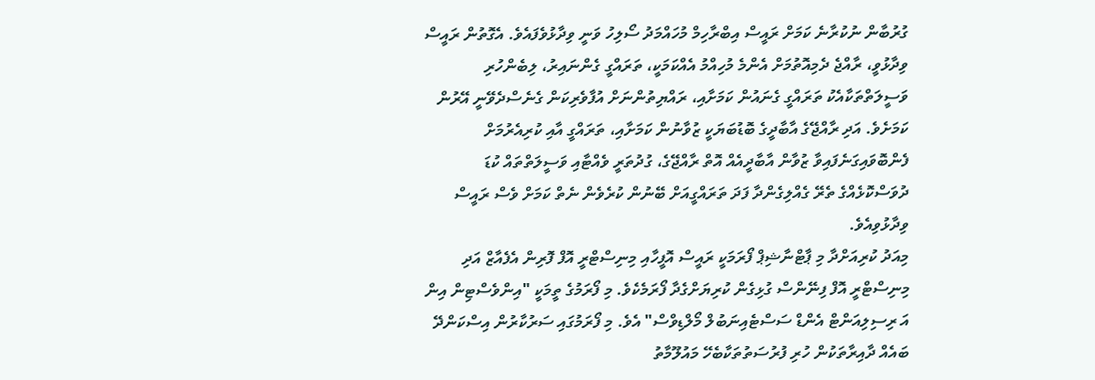ގުރުބާން ނުކުރާނެ ކަމަށް ރައީސް އިބްރާހިމް މުހައްމަދު ސޯލިހު ވަނީ ވިދާޅުވެފައެވެ. އެގޮތުން ރައީސް ވިދާޅުވީ، ރާއްޖެ ދެމިއޮތުމަށް އެންމެ މުހިއްމު އެއްކަމަކީ، ތަރައްގީ ގެންނައިރު، ލިބެންހުރި ވަސީލަތްތަކާއެކު ތަރައްގީ ގެނައުން ކަމަށާއި، ރައްޔިތުންނަށް އުފާވެރިކަން ގެނެސްދެވޭނީ އޭރުން ކަމަށެވެ. އަދި ރާއްޖޭގެ އާބާދީގެ ބޮޑުބަޔަކީ ޒުވާނުން ކަމަށާއި، ތަރައްގީ އާއި ކުރިއެރުމަށް ފެންބޮވައިގަނެފައިވާ ޒުވާން އާބާދީއެއް އޮތް ރާއްޖޭގެ، ގުދުތަރީ ވެއްޓާއި ވަސީލަތްތައް ކުޑަ ދުވަސްކޮޅެއްގެ ތެރޭ ގެއްލިގެންދާ ފަދަ ތަރައްގީއަށް ބޭނުން ކުރެވެން ނެތް ކަމަށް ވެސް ރައީސް ވިދާޅުވިއެވެ.
މިއަދު ކުރިއަށްދާ މި ޕާޓްނާޝިޕް ފޯރަމަކީ ރައީސް އޮފީހާއި މިނިސްޓްރީ އޮފް ފޮރިން އެފެއާޒް އަދި މިނިސްޓްރީ އޮފް ފިނޭންސް ގުޅިގެން ކުރިޔަށްގެދާ ފޯރަމެކެވެ. މި ފޯރަމުގެ ތީމަކީ "އިންވެސްޓިން އިން އަ ރިސިލިއަންޓް އެންޑް ސަސްޓެއިނަބުލް މޯލްޑިވްސް" އެވެ. މި ފޯރަމުގައި ސަރުކާރުން އިސްކަންދޭ ބައެއް ދާއިރާތަކުން ހުރި ފުރުސަތުތަކާބެހޭ މައުލޫމާތު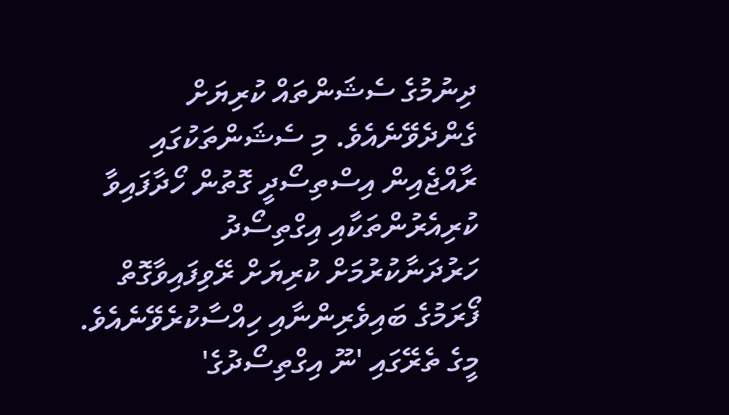ދިނުމުގެ ސެޝަންތައް ކުރިޔަށް ގެންދެވޭނެއެވެ. މި ސެޝަންތަކުގައި ރާއްޖެއިން އިސްތިސޯދީ ގޮތުން ހޯދާފައިވާ ކުރިއެރުންތަކާއި އިގްތިސޯދު ހަރުދަނާކުރުމަށް ކުރިޔަށް ރޭވިފައިވާގޮތް ފޯރަމުގެ ބައިވެރިންނާއި ހިއްސާކުރެވޭނެއެވެ. މީގެ ތެރޭގައި 'ނޫ އިގްތިސޯދުގެ'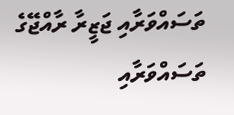ތަސައްވަރާއި ޖަޒީރާ ރާއްޖޭގެ ތަސައްވަރާއި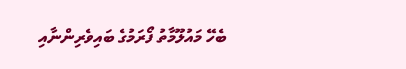ބެހޭ މައުލޫމާތު ފޯރަމުގެ ބައިވެރިންނާއި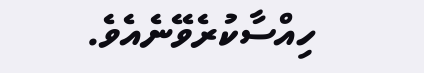ހިއްސާކުރެވޭނެއެވެ.